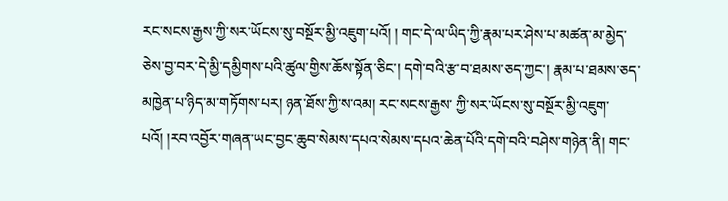རང་སངས་རྒྱས་ཀྱི་སར་ཡོངས་སུ་བསྔོར་མྱི་འཇུག་པའོ། ། གང་དེ་ལ་ཡིད་ཀྱི་རྣམ་པར་ཤེས་པ་མཚན་མ་མྱེད་ཅེས་བྱ་བར་དེ་མྱི་དམྱིགས་པའི་ཚུལ་གྱིས་ཆོས་སྟོན་ཅིང་། དགེ་བའི་རྩ་བ་ཐམས་ཅད་ཀྱང་། རྣམ་པ་ཐམས་ཅད་མཁྱེན་པ་ཉིད་མ་གཏོགས་པར། ཉན་ཐོས་ཀྱི་ས་འམ། རང་སངས་རྒྱས་ ཀྱི་སར་ཡོངས་སུ་བསྔོར་མྱི་འཇུག་པའོ། །རབ་འབྱོར་གཞན་ཡང་བྱང་ཆུབ་སེམས་དཔའ་སེམས་དཔའ་ཆེན་པོའི་དགེ་བའི་བཤེས་གཉེན་ནི། གང་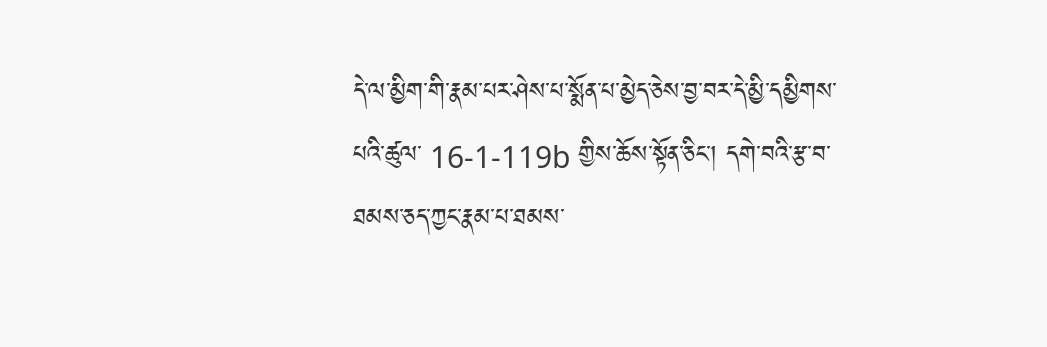དེ་ལ་མྱིག་གི་རྣམ་པར་ཤེས་པ་སྨོན་པ་མྱེད་ཅེས་བྱ་བར་དེ་མྱི་དམྱིགས་པའི་ཚུལ་ 16-1-119b གྱིས་ཆོས་སྟོན་ཅིང་། དགེ་བའི་རྩ་བ་ཐམས་ཅད་ཀྱང་རྣམ་པ་ཐམས་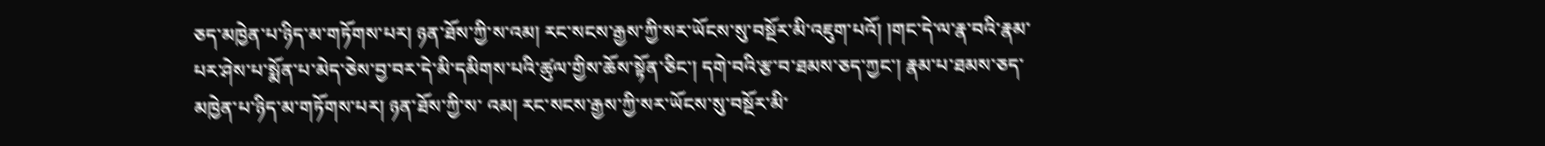ཅད་མཁྱེན་པ་ཉིད་མ་གཏོགས་པར། ཉན་ཐོས་ཀྱི་ས་འམ། རང་སངས་རྒྱས་ཀྱི་སར་ཡོངས་སུ་བསྔོར་མི་འཇུག་པའོ། །གང་དེ་ལ་རྣ་བའི་རྣམ་ པར་ཤེས་པ་སྨོན་པ་མེད་ཅེས་བྱ་བར་དེ་མི་དམིགས་པའི་ཚུལ་གྱིས་ཆོས་སྟོན་ཅིང་། དགེ་བའི་རྩ་བ་ཐམས་ཅད་ཀྱང་། རྣམ་པ་ཐམས་ཅད་མཁྱེན་པ་ཉིད་མ་གཏོགས་པར། ཉན་ཐོས་ཀྱི་ས་ འམ། རང་སངས་རྒྱས་ཀྱི་སར་ཡོངས་སུ་བསྔོར་མི་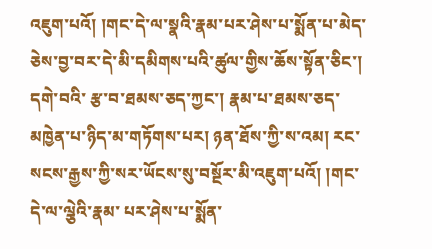འཇུག་པའོ། །གང་དེ་ལ་སྣའི་རྣམ་པར་ཤེས་པ་སྨོན་པ་མེད་ཅེས་བྱ་བར་དེ་མི་དམིགས་པའི་ཚུལ་གྱིས་ཆོས་སྟོན་ཅིང་། དགེ་བའི་ རྩ་བ་ཐམས་ཅད་ཀྱང་། རྣམ་པ་ཐམས་ཅད་མཁྱེན་པ་ཉིད་མ་གཏོགས་པར། ཉན་ཐོས་ཀྱི་ས་འམ། རང་སངས་རྒྱས་ཀྱི་སར་ཡོངས་སུ་བསྔོར་མི་འཇུག་པའོ། །གང་དེ་ལ་ལྕེའི་རྣམ་ པར་ཤེས་པ་སྨོན་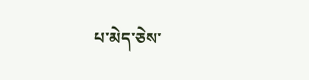པ་མེད་ཅེས་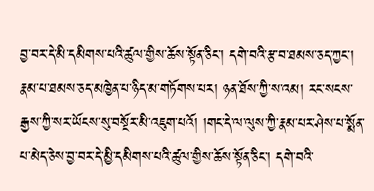བྱ་བར་དེ་མི་དམིགས་པའི་ཚུལ་གྱིས་ཆོས་སྟོན་ཅིང་། དགེ་བའི་རྩ་བ་ཐམས་ཅད་ཀྱང་། རྣམ་པ་ཐམས་ཅད་མཁྱེན་པ་ཉིད་མ་གཏོགས་པར། ཉན་ཐོས་ཀྱི་ས་འམ། རང་སངས་རྒྱས་ཀྱི་སར་ཡོངས་སུ་བསྔོར་མི་འཇུག་པའོ། །གང་དེ་ལ་ལུས་ཀྱི་རྣམ་པར་ཤེས་པ་སྨོན་པ་མེད་ཅེས་བྱ་བར་དེ་མྱི་དམིགས་པའི་ཚུལ་གྱིས་ཆོས་སྟོན་ཅིང་། དགེ་བའི་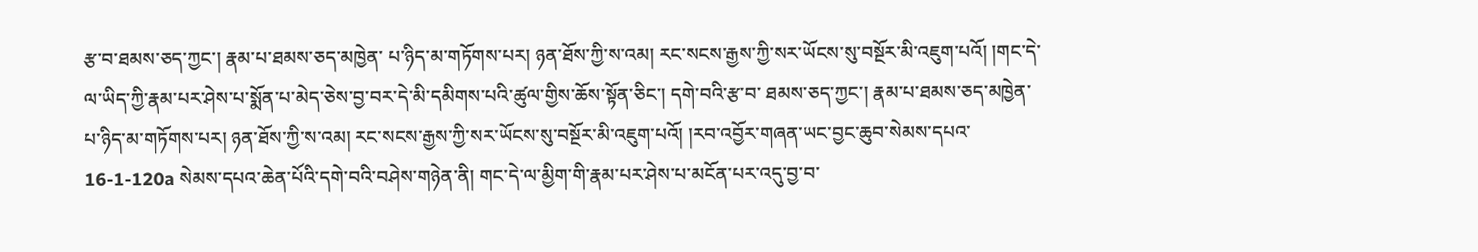རྩ་བ་ཐམས་ཅད་ཀྱང་། རྣམ་པ་ཐམས་ཅད་མཁྱེན་ པ་ཉིད་མ་གཏོགས་པར། ཉན་ཐོས་ཀྱི་ས་འམ། རང་སངས་རྒྱས་ཀྱི་སར་ཡོངས་སུ་བསྔོར་མི་འཇུག་པའོ། །གང་དེ་ལ་ཡིད་ཀྱི་རྣམ་པར་ཤེས་པ་སྨོན་པ་མེད་ཅེས་བྱ་བར་དེ་མི་དམིགས་པའི་ཚུལ་གྱིས་ཆོས་སྟོན་ཅིང་། དགེ་བའི་རྩ་བ་ ཐམས་ཅད་ཀྱང་། རྣམ་པ་ཐམས་ཅད་མཁྱེན་པ་ཉིད་མ་གཏོགས་པར། ཉན་ཐོས་ཀྱི་ས་འམ། རང་སངས་རྒྱས་ཀྱི་སར་ཡོངས་སུ་བསྔོར་མི་འཇུག་པའོ། །རབ་འབྱོར་གཞན་ཡང་བྱང་ཆུབ་སེམས་དཔའ་ 16-1-120a སེམས་དཔའ་ཆེན་པོའི་དགེ་བའི་བཤེས་གཉེན་ནི། གང་དེ་ལ་མྱིག་གི་རྣམ་པར་ཤེས་པ་མངོན་པར་འདུ་བྱ་བ་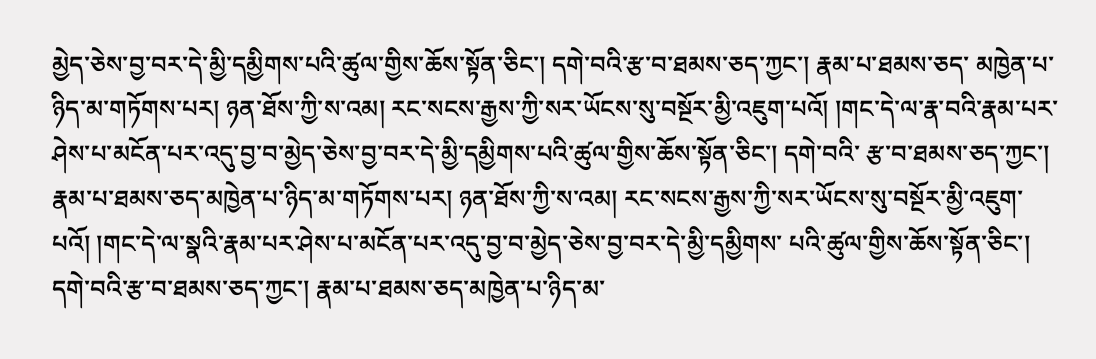མྱེད་ཅེས་བྱ་བར་དེ་མྱི་དམྱིགས་པའི་ཚུལ་གྱིས་ཆོས་སྟོན་ཅིང་། དགེ་བའི་རྩ་བ་ཐམས་ཅད་ཀྱང་། རྣམ་པ་ཐམས་ཅད་ མཁྱེན་པ་ཉིད་མ་གཏོགས་པར། ཉན་ཐོས་ཀྱི་ས་འམ། རང་སངས་རྒྱས་ཀྱི་སར་ཡོངས་སུ་བསྔོར་མྱི་འཇུག་པའོ། །གང་དེ་ལ་རྣ་བའི་རྣམ་པར་ཤེས་པ་མངོན་པར་འདུ་བྱ་བ་མྱེད་ཅེས་བྱ་བར་དེ་མྱི་དམྱིགས་པའི་ཚུལ་གྱིས་ཆོས་སྟོན་ཅིང་། དགེ་བའི་ རྩ་བ་ཐམས་ཅད་ཀྱང་། རྣམ་པ་ཐམས་ཅད་མཁྱེན་པ་ཉིད་མ་གཏོགས་པར། ཉན་ཐོས་ཀྱི་ས་འམ། རང་སངས་རྒྱས་ཀྱི་སར་ཡོངས་སུ་བསྔོར་མྱི་འཇུག་པའོ། །གང་དེ་ལ་སྣའི་རྣམ་པར་ཤེས་པ་མངོན་པར་འདུ་བྱ་བ་མྱེད་ཅེས་བྱ་བར་དེ་མྱི་དམྱིགས་ པའི་ཚུལ་གྱིས་ཆོས་སྟོན་ཅིང་། དགེ་བའི་རྩ་བ་ཐམས་ཅད་ཀྱང་། རྣམ་པ་ཐམས་ཅད་མཁྱེན་པ་ཉིད་མ་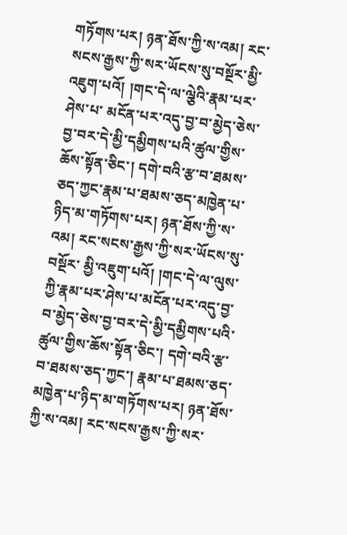གཏོགས་པར། ཉན་ཐོས་ཀྱི་ས་འམ། རང་སངས་རྒྱས་ཀྱི་སར་ཡོངས་སུ་བསྔོར་མྱི་འཇུག་པའོ། །གང་དེ་ལ་ལྕེའི་རྣམ་པར་ཤེས་པ་ མངོན་པར་འདུ་བྱ་བ་མྱེད་ཅེས་བྱ་བར་དེ་མྱི་དམྱིགས་པའི་ཚུལ་གྱིས་ཆོས་སྟོན་ཅིང་། དགེ་བའི་རྩ་བ་ཐམས་ཅད་ཀྱང་རྣམ་པ་ཐམས་ཅད་མཁྱེན་པ་ཉིད་མ་གཏོགས་པར། ཉན་ཐོས་ཀྱི་ས་འམ། རང་སངས་རྒྱས་ཀྱི་སར་ཡོངས་སུ་བསྔོར་ མྱི་འཇུག་པའོ། །གང་དེ་ལ་ལུས་ཀྱི་རྣམ་པར་ཤེས་པ་མངོན་པར་འདུ་བྱ་བ་མྱེད་ཅེས་བྱ་བར་དེ་མྱི་དམྱིགས་པའི་ཚུལ་གྱིས་ཆོས་སྟོན་ཅིང་། དགེ་བའི་རྩ་བ་ཐམས་ཅད་ཀྱང་། རྣམ་པ་ཐམས་ཅད་མཁྱེན་པ་ཉིད་མ་གཏོགས་པར། ཉན་ཐོས་ཀྱི་ས་འམ། རང་སངས་རྒྱས་ཀྱི་སར་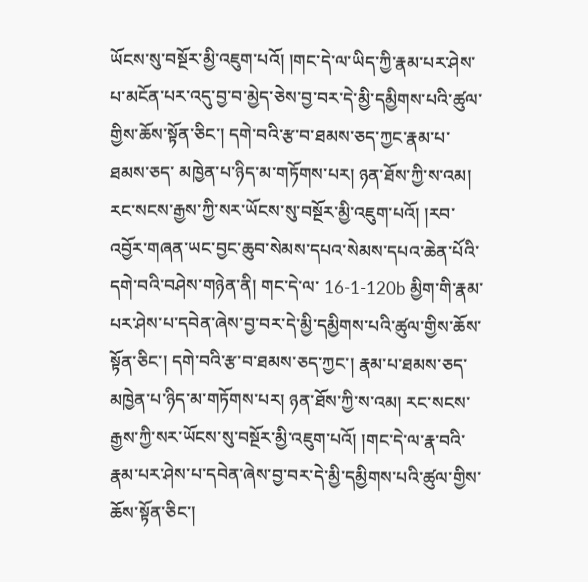ཡོངས་སུ་བསྔོར་མྱི་འཇུག་པའོ། །གང་དེ་ལ་ཡིད་ཀྱི་རྣམ་པར་ཤེས་པ་མངོན་པར་འདུ་བྱ་བ་མྱེད་ཅེས་བྱ་བར་དེ་མྱི་དམྱིགས་པའི་ཚུལ་གྱིས་ཆོས་སྟོན་ཅིང་། དགེ་བའི་རྩ་བ་ཐམས་ཅད་ཀྱང་རྣམ་པ་ཐམས་ཅད་ མཁྱེན་པ་ཉིད་མ་གཏོགས་པར། ཉན་ཐོས་ཀྱི་ས་འམ། རང་སངས་རྒྱས་ཀྱི་སར་ཡོངས་སུ་བསྔོར་མྱི་འཇུག་པའོ། །རབ་འབྱོར་གཞན་ཡང་བྱང་ཆུབ་སེམས་དཔའ་སེམས་དཔའ་ཆེན་པོའི་དགེ་བའི་བཤེས་གཉེན་ནི། གང་དེ་ལ་ 16-1-120b མྱིག་གི་རྣམ་པར་ཤེས་པ་དབེན་ཞེས་བྱ་བར་དེ་མྱི་དམྱིགས་པའི་ཚུལ་གྱིས་ཆོས་སྟོན་ཅིང་། དགེ་བའི་རྩ་བ་ཐམས་ཅད་ཀྱང་། རྣམ་པ་ཐམས་ཅད་མཁྱེན་པ་ཉིད་མ་གཏོགས་པར། ཉན་ཐོས་ཀྱི་ས་འམ། རང་སངས་རྒྱས་ཀྱི་སར་ཡོངས་སུ་བསྔོར་མྱི་འཇུག་པའོ། །གང་དེ་ལ་རྣ་བའི་རྣམ་པར་ཤེས་པ་དབེན་ཞེས་བྱ་བར་དེ་མྱི་དམྱིགས་པའི་ཚུལ་གྱིས་ཆོས་སྟོན་ཅིང་།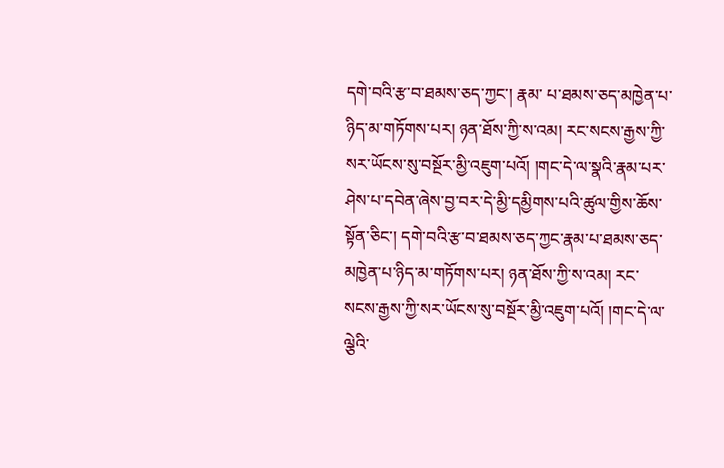དགེ་བའི་རྩ་བ་ཐམས་ཅད་ཀྱང་། རྣམ་ པ་ཐམས་ཅད་མཁྱེན་པ་ཉིད་མ་གཏོགས་པར། ཉན་ཐོས་ཀྱི་ས་འམ། རང་སངས་རྒྱས་ཀྱི་སར་ཡོངས་སུ་བསྔོར་མྱི་འཇུག་པའོ། །གང་དེ་ལ་སྣའི་རྣམ་པར་ཤེས་པ་དབེན་ཞེས་བྱ་བར་དེ་མྱི་དམྱིགས་པའི་ཚུལ་གྱིས་ཆོས་སྟོན་ཅིང་། དགེ་བའི་རྩ་བ་ཐམས་ཅད་ཀྱང་རྣམ་པ་ཐམས་ཅད་མཁྱེན་པ་ཉིད་མ་གཏོགས་པར། ཉན་ཐོས་ཀྱི་ས་འམ། རང་སངས་རྒྱས་ཀྱི་སར་ཡོངས་སུ་བསྔོར་མྱི་འཇུག་པའོ། །གང་དེ་ལ་ལྕེའི་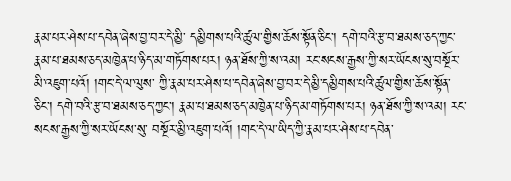རྣམ་པར་ཤེས་པ་དབེན་ཞེས་བྱ་བར་དེ་མྱི་ དམྱིགས་པའི་ཚུལ་གྱིས་ཆོས་སྟོན་ཅིང་། དགེ་བའི་རྩ་བ་ཐམས་ཅད་ཀྱང་རྣམ་པ་ཐམས་ཅད་མཁྱེན་པ་ཉིད་མ་གཏོགས་པར། ཉན་ཐོས་ཀྱི་ས་འམ། རང་སངས་རྒྱས་ཀྱི་སར་ཡོངས་སུ་བསྔོར་མི་འཇུག་པའོ། །གང་དེ་ལ་ལུས་ ཀྱི་རྣམ་པར་ཤེས་པ་དབེན་ཞེས་བྱ་བར་དེ་མྱི་དམྱིགས་པའི་ཚུལ་གྱིས་ཆོས་སྟོན་ཅིང་། དགེ་བའི་རྩ་བ་ཐམས་ཅད་ཀྱང་། རྣམ་པ་ཐམས་ཅད་མཁྱེན་པ་ཉིད་མ་གཏོགས་པར། ཉན་ཐོས་ཀྱི་ས་འམ། རང་སངས་རྒྱས་ཀྱི་སར་ཡོངས་སུ་ བསྔོར་མྱི་འཇུག་པའོ། །གང་དེ་ལ་ཡིད་ཀྱི་རྣམ་པར་ཤེས་པ་དབེན་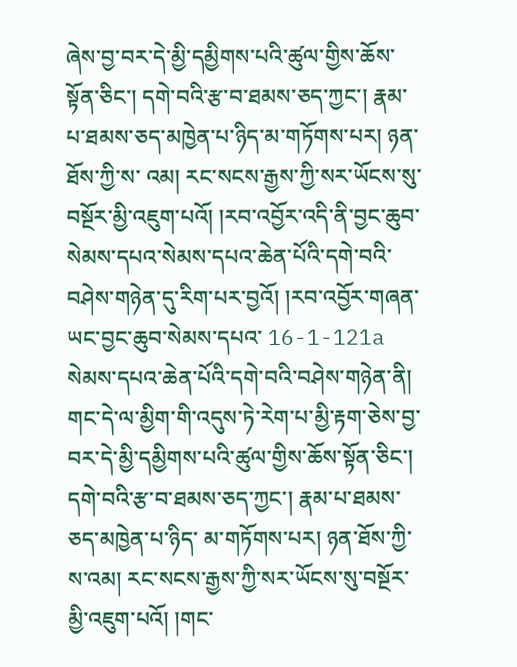ཞེས་བྱ་བར་དེ་མྱི་དམྱིགས་པའི་ཚུལ་གྱིས་ཆོས་སྟོན་ཅིང་། དགེ་བའི་རྩ་བ་ཐམས་ཅད་ཀྱང་། རྣམ་པ་ཐམས་ཅད་མཁྱེན་པ་ཉིད་མ་གཏོགས་པར། ཉན་ཐོས་ཀྱི་ས་ འམ། རང་སངས་རྒྱས་ཀྱི་སར་ཡོངས་སུ་བསྔོར་མྱི་འཇུག་པའོ། །རབ་འབྱོར་འདི་ནི་བྱང་ཆུབ་སེམས་དཔའ་སེམས་དཔའ་ཆེན་པོའི་དགེ་བའི་བཤེས་གཉེན་དུ་རིག་པར་བྱའོ། །རབ་འབྱོར་གཞན་ཡང་བྱང་ཆུབ་སེམས་དཔའ་ 16-1-121a སེམས་དཔའ་ཆེན་པོའི་དགེ་བའི་བཤེས་གཉེན་ནི། གང་དེ་ལ་མྱིག་གི་འདུས་ཏེ་རེག་པ་མྱི་རྟག་ཅེས་བྱ་བར་དེ་མྱི་དམྱིགས་པའི་ཚུལ་གྱིས་ཆོས་སྟོན་ཅིང་། དགེ་བའི་རྩ་བ་ཐམས་ཅད་ཀྱང་། རྣམ་པ་ཐམས་ཅད་མཁྱེན་པ་ཉིད་ མ་གཏོགས་པར། ཉན་ཐོས་ཀྱི་ས་འམ། རང་སངས་རྒྱས་ཀྱི་སར་ཡོངས་སུ་བསྔོར་མྱི་འཇུག་པའོ། །གང་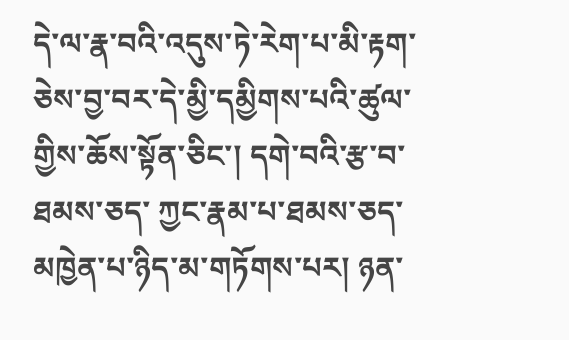དེ་ལ་རྣ་བའི་འདུས་ཏེ་རེག་པ་མི་རྟག་ཅེས་བྱ་བར་དེ་མྱི་དམྱིགས་པའི་ཚུལ་གྱིས་ཆོས་སྟོན་ཅིང་། དགེ་བའི་རྩ་བ་ཐམས་ཅད་ ཀྱང་རྣམ་པ་ཐམས་ཅད་མཁྱེན་པ་ཉིད་མ་གཏོགས་པར། ཉན་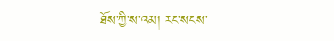ཐོས་ཀྱི་ས་འམ། རང་སངས་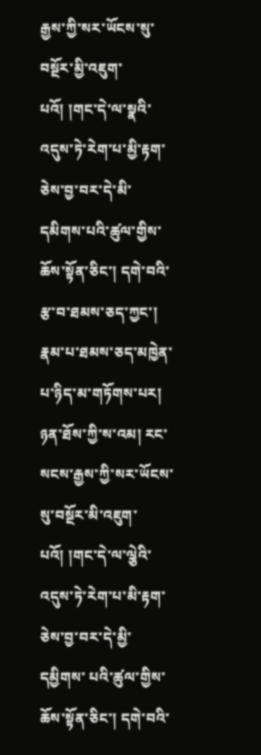རྒྱས་ཀྱི་སར་ཡོངས་སུ་བསྔོར་མྱི་འཇུག་པའོ། །གང་དེ་ལ་སྣའི་འདུས་ཏེ་རེག་པ་མྱི་རྟག་ཅེས་བྱ་བར་དེ་མི་དམིགས་པའི་ཚུལ་གྱིས་ཆོས་སྟོན་ཅིང་། དགེ་བའི་རྩ་བ་ཐམས་ཅད་ཀྱང་། རྣམ་པ་ཐམས་ཅད་མཁྱེན་པ་ཉིད་མ་གཏོགས་པར། ཉན་ཐོས་ཀྱི་ས་འམ། རང་སངས་རྒྱས་ཀྱི་སར་ཡོངས་སུ་བསྔོར་མི་འཇུག་པའོ། །གང་དེ་ལ་ལྕེའི་འདུས་ཏེ་རེག་པ་མི་རྟག་ཅེས་བྱ་བར་དེ་མྱི་དམྱིགས་ པའི་ཚུལ་གྱིས་ཆོས་སྟོན་ཅིང་། དགེ་བའི་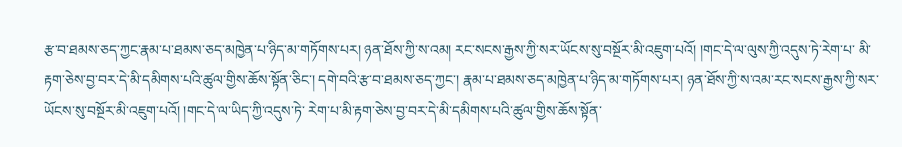རྩ་བ་ཐམས་ཅད་ཀྱང་རྣམ་པ་ཐམས་ཅད་མཁྱེན་པ་ཉིད་མ་གཏོགས་པར། ཉན་ཐོས་ཀྱི་ས་འམ། རང་སངས་རྒྱས་ཀྱི་སར་ཡོངས་སུ་བསྔོར་མི་འཇུག་པའོ། །གང་དེ་ལ་ལུས་ཀྱི་འདུས་ཏེ་རེག་པ་ མི་རྟག་ཅེས་བྱ་བར་དེ་མི་དམིགས་པའི་ཚུལ་གྱིས་ཆོས་སྟོན་ཅིང་། དགེ་བའི་རྩ་བ་ཐམས་ཅད་ཀྱང་། རྣམ་པ་ཐམས་ཅད་མཁྱེན་པ་ཉིད་མ་གཏོགས་པར། ཉན་ཐོས་ཀྱི་ས་འམ་རང་སངས་རྒྱས་ཀྱི་སར་ཡོངས་སུ་བསྔོར་མི་འཇུག་པའོ། །གང་དེ་ལ་ཡིད་ཀྱི་འདུས་ཏེ་ རེག་པ་མི་རྟག་ཅེས་བྱ་བར་དེ་མི་དམིགས་པའི་ཚུལ་གྱིས་ཆོས་སྟོན་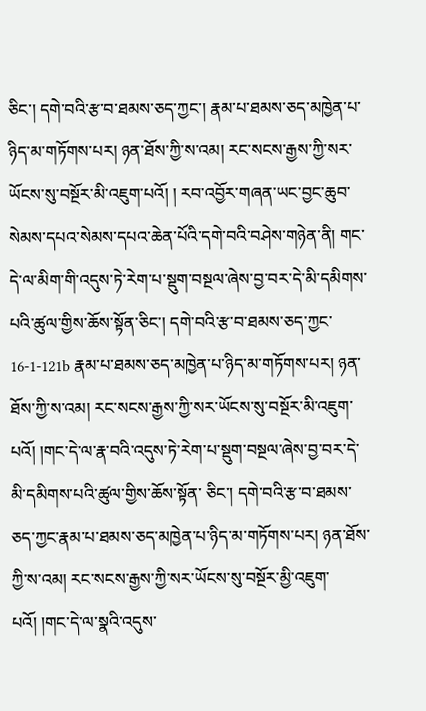ཅིང་། དགེ་བའི་རྩ་བ་ཐམས་ཅད་ཀྱང་། རྣམ་པ་ཐམས་ཅད་མཁྱེན་པ་ཉིད་མ་གཏོགས་པར། ཉན་ཐོས་ཀྱི་ས་འམ། རང་སངས་རྒྱས་ཀྱི་སར་ཡོངས་སུ་བསྔོར་མི་འཇུག་པའོ། ། རབ་འབྱོར་གཞན་ཡང་བྱང་ཆུབ་སེམས་དཔའ་སེམས་དཔའ་ཆེན་པོའི་དགེ་བའི་བཤེས་གཉེན་ནི། གང་དེ་ལ་མིག་གི་འདུས་ཏེ་རེག་པ་སྡུག་བསྔལ་ཞེས་བྱ་བར་དེ་མི་དམིགས་པའི་ཚུལ་གྱིས་ཆོས་སྟོན་ཅིང་། དགེ་བའི་རྩ་བ་ཐམས་ཅད་ཀྱང་ 16-1-121b རྣམ་པ་ཐམས་ཅད་མཁྱེན་པ་ཉིད་མ་གཏོགས་པར། ཉན་ཐོས་ཀྱི་ས་འམ། རང་སངས་རྒྱས་ཀྱི་སར་ཡོངས་སུ་བསྔོར་མི་འཇུག་པའོ། །གང་དེ་ལ་རྣ་བའི་འདུས་ཏེ་རེག་པ་སྡུག་བསྔལ་ཞེས་བྱ་བར་དེ་མི་དམིགས་པའི་ཚུལ་གྱིས་ཆོས་སྟོན་ ཅིང་། དགེ་བའི་རྩ་བ་ཐམས་ཅད་ཀྱང་རྣམ་པ་ཐམས་ཅད་མཁྱེན་པ་ཉིད་མ་གཏོགས་པར། ཉན་ཐོས་ཀྱི་ས་འམ། རང་སངས་རྒྱས་ཀྱི་སར་ཡོངས་སུ་བསྔོར་མྱི་འཇུག་པའོ། །གང་དེ་ལ་སྣའི་འདུས་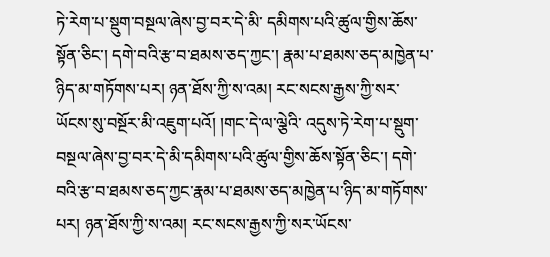ཏེ་རེག་པ་སྡུག་བསྔལ་ཞེས་བྱ་བར་དེ་མི་ དམིགས་པའི་ཚུལ་གྱིས་ཆོས་སྟོན་ཅིང་། དགེ་བའི་རྩ་བ་ཐམས་ཅད་ཀྱང་། རྣམ་པ་ཐམས་ཅད་མཁྱེན་པ་ཉིད་མ་གཏོགས་པར། ཉན་ཐོས་ཀྱི་ས་འམ། རང་སངས་རྒྱས་ཀྱི་སར་ཡོངས་སུ་བསྔོར་མི་འཇུག་པའོ། །གང་དེ་ལ་ལྕེའི་ འདུས་ཏེ་རེག་པ་སྡུག་བསྔལ་ཞེས་བྱ་བར་དེ་མི་དམིགས་པའི་ཚུལ་གྱིས་ཆོས་སྟོན་ཅིང་། དགེ་བའི་རྩ་བ་ཐམས་ཅད་ཀྱང་རྣམ་པ་ཐམས་ཅད་མཁྱེན་པ་ཉིད་མ་གཏོགས་པར། ཉན་ཐོས་ཀྱི་ས་འམ། རང་སངས་རྒྱས་ཀྱི་སར་ཡོངས་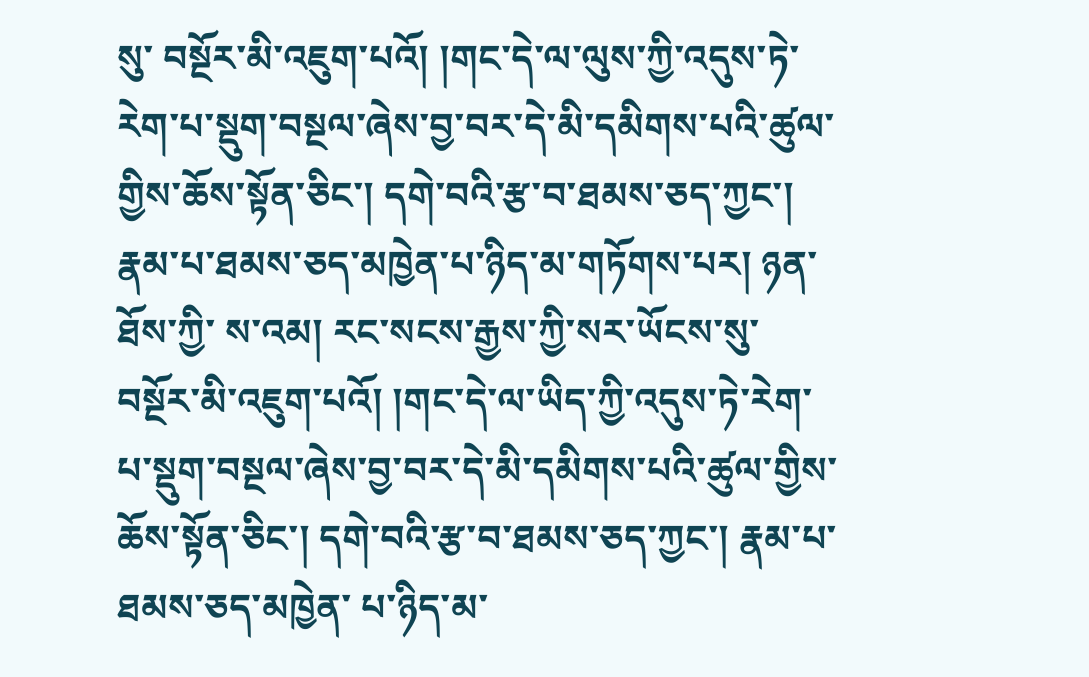སུ་ བསྔོར་མི་འཇུག་པའོ། །གང་དེ་ལ་ལུས་ཀྱི་འདུས་ཏེ་རེག་པ་སྡུག་བསྔལ་ཞེས་བྱ་བར་དེ་མི་དམིགས་པའི་ཚུལ་གྱིས་ཆོས་སྟོན་ཅིང་། དགེ་བའི་རྩ་བ་ཐམས་ཅད་ཀྱང་། རྣམ་པ་ཐམས་ཅད་མཁྱེན་པ་ཉིད་མ་གཏོགས་པར། ཉན་ཐོས་ཀྱི་ ས་འམ། རང་སངས་རྒྱས་ཀྱི་སར་ཡོངས་སུ་བསྔོར་མི་འཇུག་པའོ། །གང་དེ་ལ་ཡིད་ཀྱི་འདུས་ཏེ་རེག་པ་སྡུག་བསྔལ་ཞེས་བྱ་བར་དེ་མི་དམིགས་པའི་ཚུལ་གྱིས་ཆོས་སྟོན་ཅིང་། དགེ་བའི་རྩ་བ་ཐམས་ཅད་ཀྱང་། རྣམ་པ་ཐམས་ཅད་མཁྱེན་ པ་ཉིད་མ་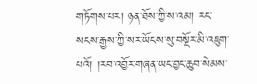གཏོགས་པར། ཉན་ཐོས་ཀྱི་ས་འམ། རང་སངས་རྒྱས་ཀྱི་སར་ཡོངས་སུ་བསྔོར་མི་འཇུག་པའོ། །རབ་འབྱོར་གཞན་ཡང་བྱང་ཆུབ་སེམས་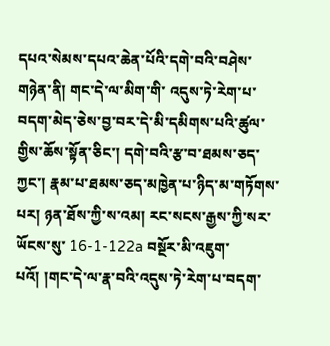དཔའ་སེམས་དཔའ་ཆེན་པོའི་དགེ་བའི་བཤེས་གཉེན་ནི། གང་དེ་ལ་མིག་གི་ འདུས་ཏེ་རེག་པ་བདག་མེད་ཅེས་བྱ་བར་དེ་མི་དམིགས་པའི་ཚུལ་གྱིས་ཆོས་སྟོན་ཅིང་། དགེ་བའི་རྩ་བ་ཐམས་ཅད་ཀྱང་། རྣམ་པ་ཐམས་ཅད་མཁྱེན་པ་ཉིད་མ་གཏོགས་པར། ཉན་ཐོས་ཀྱི་ས་འམ། རང་སངས་རྒྱས་ཀྱི་སར་ཡོངས་སུ་ 16-1-122a བསྔོར་མི་འཇུག་པའོ། །གང་དེ་ལ་རྣ་བའི་འདུས་ཏེ་རེག་པ་བདག་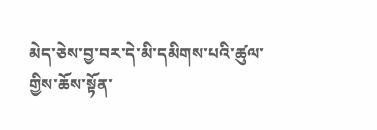མེད་ཅེས་བྱ་བར་དེ་མི་དམིགས་པའི་ཚུལ་གྱིས་ཆོས་སྟོན་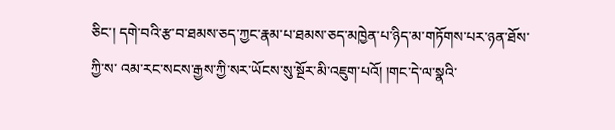ཅིང་། དགེ་བའི་རྩ་བ་ཐམས་ཅད་ཀྱང་རྣམ་པ་ཐམས་ཅད་མཁྱེན་པ་ཉིད་མ་གཏོགས་པར་ཉན་ཐོས་ཀྱི་ས་ འམ་རང་སངས་རྒྱས་ཀྱི་སར་ཡོངས་སུ་སྔོར་མི་འཇུག་པའོ། །གང་དེ་ལ་སྣའི་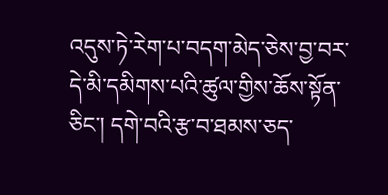འདུས་ཏེ་རེག་པ་བདག་མེད་ཅེས་བྱ་བར་དེ་མི་དམིགས་པའི་ཚུལ་གྱིས་ཆོས་སྟོན་ཅིང་། དགེ་བའི་རྩ་བ་ཐམས་ཅད་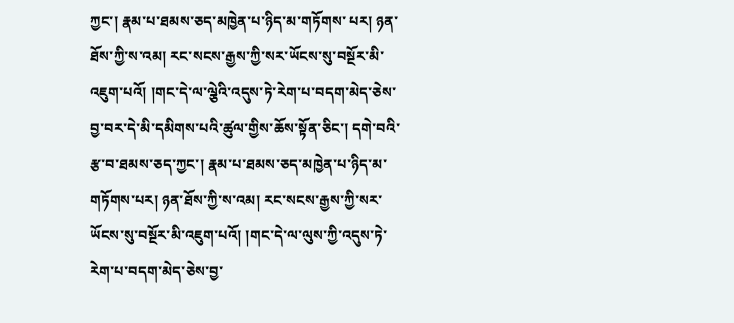ཀྱང་། རྣམ་པ་ཐམས་ཅད་མཁྱེན་པ་ཉིད་མ་གཏོགས་ པར། ཉན་ཐོས་ཀྱི་ས་འམ། རང་སངས་རྒྱས་ཀྱི་སར་ཡོངས་སུ་བསྔོར་མི་འཇུག་པའོ། །གང་དེ་ལ་ལྕེའི་འདུས་ཏེ་རེག་པ་བདག་མེད་ཅེས་བྱ་བར་དེ་མི་དམིགས་པའི་ཚུལ་གྱིས་ཆོས་སྟོན་ཅིང་། དགེ་བའི་རྩ་བ་ཐམས་ཅད་ཀྱང་། རྣམ་པ་ཐམས་ཅད་མཁྱེན་པ་ཉིད་མ་གཏོགས་པར། ཉན་ཐོས་ཀྱི་ས་འམ། རང་སངས་རྒྱས་ཀྱི་སར་ཡོངས་སུ་བསྔོར་མི་འཇུག་པའོ། །གང་དེ་ལ་ལུས་ཀྱི་འདུས་ཏེ་རེག་པ་བདག་མེད་ཅེས་བྱ་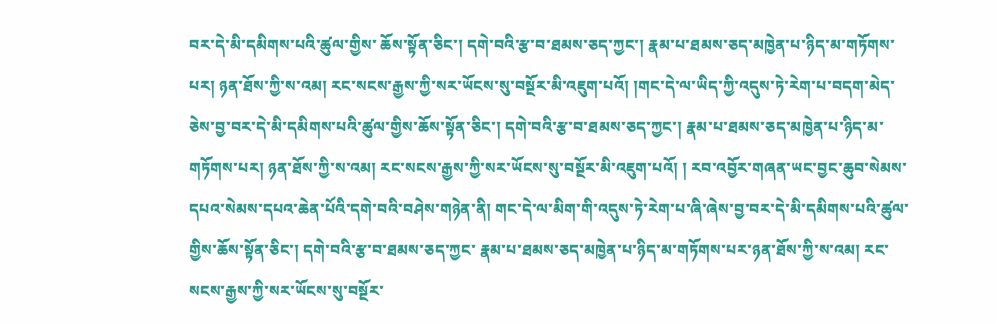བར་དེ་མི་དམིགས་པའི་ཚུལ་གྱིས་ ཆོས་སྟོན་ཅིང་། དགེ་བའི་རྩ་བ་ཐམས་ཅད་ཀྱང་། རྣམ་པ་ཐམས་ཅད་མཁྱེན་པ་ཉིད་མ་གཏོགས་པར། ཉན་ཐོས་ཀྱི་ས་འམ། རང་སངས་རྒྱས་ཀྱི་སར་ཡོངས་སུ་བསྔོར་མི་འཇུག་པའོ། །གང་དེ་ལ་ཡིད་ཀྱི་འདུས་ཏེ་རེག་པ་བདག་མེད་ ཅེས་བྱ་བར་དེ་མི་དམིགས་པའི་ཚུལ་གྱིས་ཆོས་སྟོན་ཅིང་། དགེ་བའི་རྩ་བ་ཐམས་ཅད་ཀྱང་། རྣམ་པ་ཐམས་ཅད་མཁྱེན་པ་ཉིད་མ་གཏོགས་པར། ཉན་ཐོས་ཀྱི་ས་འམ། རང་སངས་རྒྱས་ཀྱི་སར་ཡོངས་སུ་བསྔོར་མི་འཇུག་པའོ། ། རབ་འབྱོར་གཞན་ཡང་བྱང་ཆུབ་སེམས་དཔའ་སེམས་དཔའ་ཆེན་པོའི་དགེ་བའི་བཤེས་གཉེན་ནི། གང་དེ་ལ་མིག་གི་འདུས་ཏེ་རེག་པ་ཞི་ཞེས་བྱ་བར་དེ་མི་དམིགས་པའི་ཚུལ་གྱིས་ཆོས་སྟོན་ཅིང་། དགེ་བའི་རྩ་བ་ཐམས་ཅད་ཀྱང་ རྣམ་པ་ཐམས་ཅད་མཁྱེན་པ་ཉིད་མ་གཏོགས་པར་ཉན་ཐོས་ཀྱི་ས་འམ། རང་སངས་རྒྱས་ཀྱི་སར་ཡོངས་སུ་བསྔོར་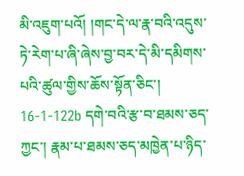མི་འཇུག་པའོ། །གང་དེ་ལ་རྣ་བའི་འདུས་ཏེ་རེག་པ་ཞི་ཞེས་བྱ་བར་དེ་མི་དམིགས་པའི་ཚུལ་གྱིས་ཆོས་སྟོན་ཅིང་། 16-1-122b དགེ་བའི་རྩ་བ་ཐམས་ཅད་ཀྱང་། རྣམ་པ་ཐམས་ཅད་མཁྱེན་པ་ཉིད་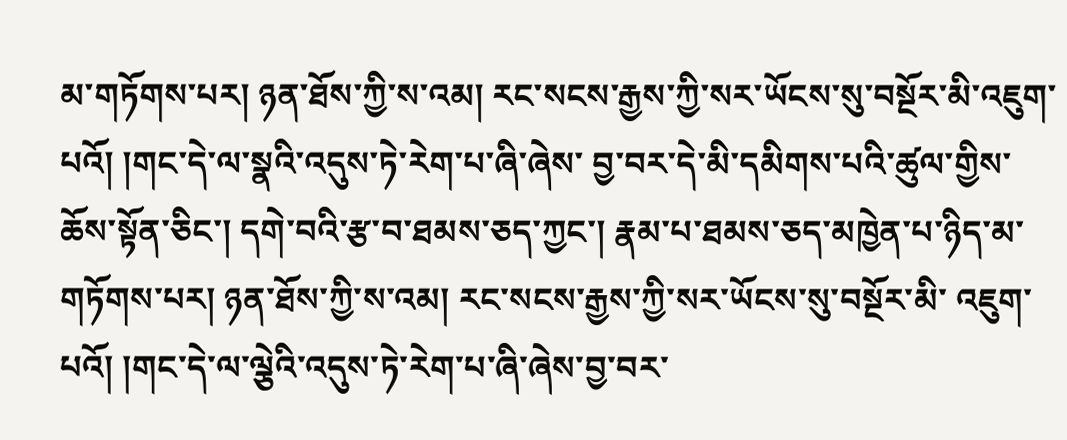མ་གཏོགས་པར། ཉན་ཐོས་ཀྱི་ས་འམ། རང་སངས་རྒྱས་ཀྱི་སར་ཡོངས་སུ་བསྔོར་མི་འཇུག་པའོ། །གང་དེ་ལ་སྣའི་འདུས་ཏེ་རེག་པ་ཞི་ཞེས་ བྱ་བར་དེ་མི་དམིགས་པའི་ཚུལ་གྱིས་ཆོས་སྟོན་ཅིང་། དགེ་བའི་རྩ་བ་ཐམས་ཅད་ཀྱང་། རྣམ་པ་ཐམས་ཅད་མཁྱེན་པ་ཉིད་མ་གཏོགས་པར། ཉན་ཐོས་ཀྱི་ས་འམ། རང་སངས་རྒྱས་ཀྱི་སར་ཡོངས་སུ་བསྔོར་མི་ འཇུག་པའོ། །གང་དེ་ལ་ལྕེའི་འདུས་ཏེ་རེག་པ་ཞི་ཞེས་བྱ་བར་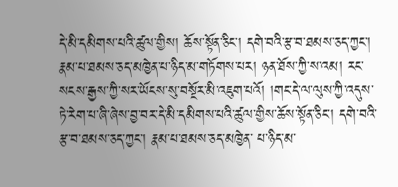དེ་མི་དམིགས་པའི་ཚུལ་གྱིས། ཆོས་སྟོན་ཅིང་། དགེ་བའི་རྩ་བ་ཐམས་ཅད་ཀྱང་། རྣམ་པ་ཐམས་ཅད་མཁྱེན་པ་ཉིད་མ་གཏོགས་པར། ཉན་ཐོས་ཀྱི་ས་འམ། རང་སངས་རྒྱས་ཀྱི་སར་ཡོངས་སུ་བསྔོར་མི་འཇུག་པའོ། །གང་དེ་ལ་ལུས་ཀྱི་འདུས་ཏེ་རེག་པ་ཞི་ཞེས་བྱ་བར་དེ་མི་དམིགས་པའི་ཚུལ་གྱིས་ཆོས་སྟོན་ཅིང་། དགེ་བའི་རྩ་བ་ཐམས་ཅད་ཀྱང་། རྣམ་པ་ཐམས་ཅད་མཁྱེན་ པ་ཉིད་མ་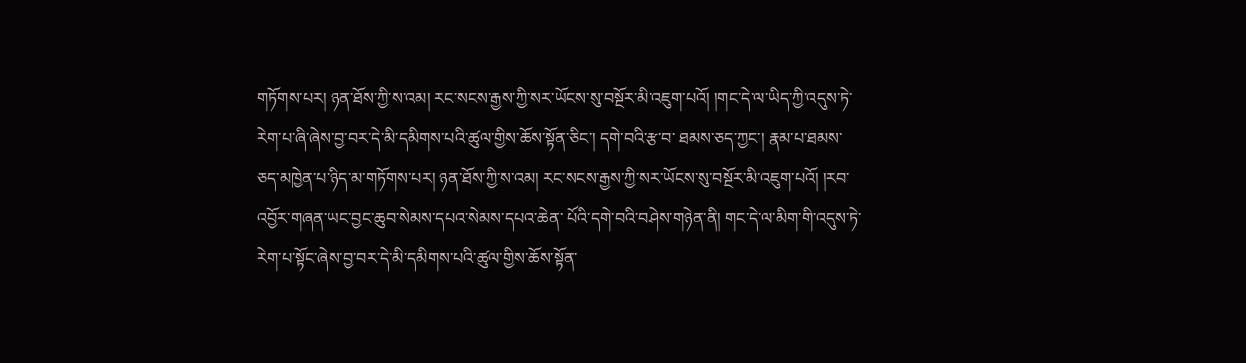གཏོགས་པར། ཉན་ཐོས་ཀྱི་ས་འམ། རང་སངས་རྒྱས་ཀྱི་སར་ཡོངས་སུ་བསྔོར་མི་འཇུག་པའོ། །གང་དེ་ལ་ཡིད་ཀྱི་འདུས་ཏེ་རེག་པ་ཞི་ཞེས་བྱ་བར་དེ་མི་དམིགས་པའི་ཚུལ་གྱིས་ཆོས་སྟོན་ཅིང་། དགེ་བའི་རྩ་བ་ ཐམས་ཅད་ཀྱང་། རྣམ་པ་ཐམས་ཅད་མཁྱེན་པ་ཉིད་མ་གཏོགས་པར། ཉན་ཐོས་ཀྱི་ས་འམ། རང་སངས་རྒྱས་ཀྱི་སར་ཡོངས་སུ་བསྔོར་མི་འཇུག་པའོ། །རབ་འབྱོར་གཞན་ཡང་བྱང་ཆུབ་སེམས་དཔའ་སེམས་དཔའ་ཆེན་ པོའི་དགེ་བའི་བཤེས་གཉེན་ནི། གང་དེ་ལ་མིག་གི་འདུས་ཏེ་རེག་པ་སྟོང་ཞེས་བྱ་བར་དེ་མི་དམིགས་པའི་ཚུལ་གྱིས་ཆོས་སྟོན་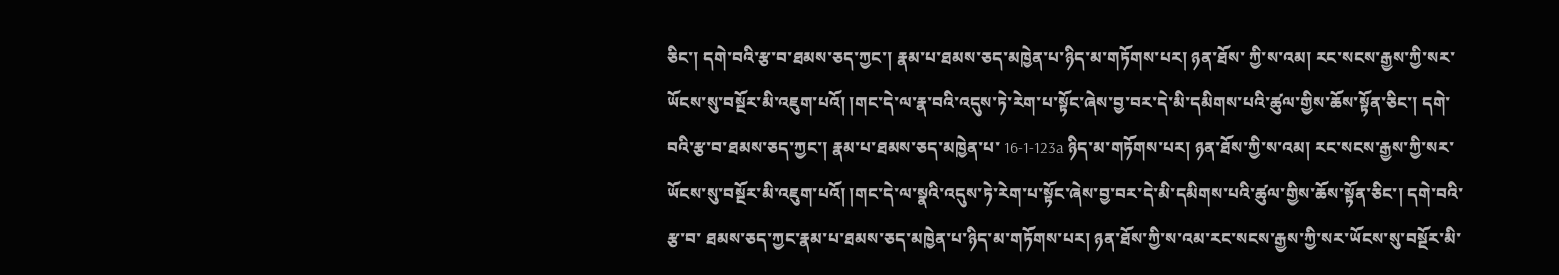ཅིང་། དགེ་བའི་རྩ་བ་ཐམས་ཅད་ཀྱང་། རྣམ་པ་ཐམས་ཅད་མཁྱེན་པ་ཉིད་མ་གཏོགས་པར། ཉན་ཐོས་ ཀྱི་ས་འམ། རང་སངས་རྒྱས་ཀྱི་སར་ཡོངས་སུ་བསྔོར་མི་འཇུག་པའོ། །གང་དེ་ལ་རྣ་བའི་འདུས་ཏེ་རེག་པ་སྟོང་ཞེས་བྱ་བར་དེ་མི་དམིགས་པའི་ཚུལ་གྱིས་ཆོས་སྟོན་ཅིང་། དགེ་བའི་རྩ་བ་ཐམས་ཅད་ཀྱང་། རྣམ་པ་ཐམས་ཅད་མཁྱེན་པ་ 16-1-123a ཉིད་མ་གཏོགས་པར། ཉན་ཐོས་ཀྱི་ས་འམ། རང་སངས་རྒྱས་ཀྱི་སར་ཡོངས་སུ་བསྔོར་མི་འཇུག་པའོ། །གང་དེ་ལ་སྣའི་འདུས་ཏེ་རེག་པ་སྟོང་ཞེས་བྱ་བར་དེ་མི་དམིགས་པའི་ཚུལ་གྱིས་ཆོས་སྟོན་ཅིང་། དགེ་བའི་རྩ་བ་ ཐམས་ཅད་ཀྱང་རྣམ་པ་ཐམས་ཅད་མཁྱེན་པ་ཉིད་མ་གཏོགས་པར། ཉན་ཐོས་ཀྱི་ས་འམ་རང་སངས་རྒྱས་ཀྱི་སར་ཡོངས་སུ་བསྔོར་མི་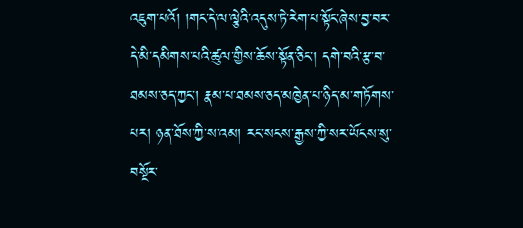འཇུག་པའོ། །གང་དེ་ལ་ལྕེའི་འདུས་ཏེ་རེག་པ་སྟོང་ཞེས་བྱ་བར་དེ་མི་དམིགས་པའི་ཚུལ་གྱིས་ཆོས་སྟོན་ཅིང་། དགེ་བའི་རྩ་བ་ཐམས་ཅད་ཀྱང་། རྣམ་པ་ཐམས་ཅད་མཁྱེན་པ་ཉིད་མ་གཏོགས་པར། ཉན་ཐོས་ཀྱི་ས་འམ། རང་སངས་རྒྱས་ཀྱི་སར་ཡོངས་སུ་བསྔོར་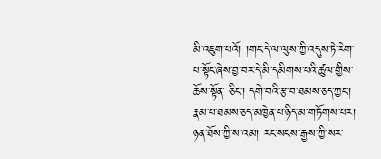མི་འཇུག་པའོ། །གང་དེ་ལ་ལུས་ཀྱི་འདུས་ཏེ་རེག་པ་སྟོང་ཞེས་བྱ་བར་དེ་མི་དམིགས་པའི་ཚུལ་གྱིས་ཆོས་སྟོན་ ཅིང་། དགེ་བའི་རྩ་བ་ཐམས་ཅད་ཀྱང་། རྣམ་པ་ཐམས་ཅད་མཁྱེན་པ་ཉིད་མ་གཏོགས་པར། ཉན་ཐོས་ཀྱི་ས་འམ། རང་སངས་རྒྱས་ཀྱི་སར་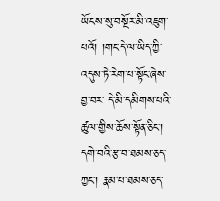ཡོངས་སུ་བསྔོར་མི་འཇུག་པའོ། །གང་དེ་ལ་ཡིད་ཀྱི་འདུས་ཏེ་རེག་པ་སྟོང་ཞེས་བྱ་བར་ དེ་མི་དམིགས་པའི་ཚུལ་གྱིས་ཆོས་སྟོན་ཅིང་། དགེ་བའི་རྩ་བ་ཐམས་ཅད་ཀྱང་། རྣམ་པ་ཐམས་ཅད་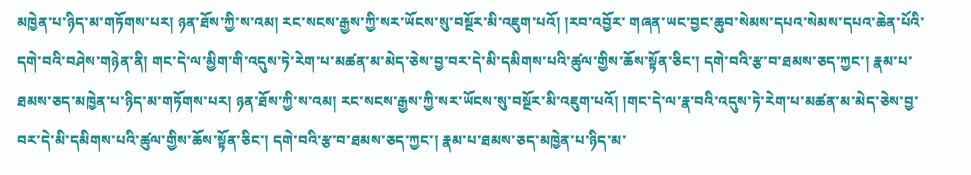མཁྱེན་པ་ཉིད་མ་གཏོགས་པར། ཉན་ཐོས་ཀྱི་ས་འམ། རང་སངས་རྒྱས་ཀྱི་སར་ཡོངས་སུ་བསྔོར་མི་འཇུག་པའོ། །རབ་འབྱོར་ གཞན་ཡང་བྱང་ཆུབ་སེམས་དཔའ་སེམས་དཔའ་ཆེན་པོའི་དགེ་བའི་བཤེས་གཉེན་ནི། གང་དེ་ལ་མྱིག་གི་འདུས་ཏེ་རེག་པ་མཚན་མ་མེད་ཅེས་བྱ་བར་དེ་མི་དམིགས་པའི་ཚུལ་གྱིས་ཆོས་སྟོན་ཅིང་། དགེ་བའི་རྩ་བ་ཐམས་ཅད་ཀྱང་། རྣམ་པ་ ཐམས་ཅད་མཁྱེན་པ་ཉིད་མ་གཏོགས་པར། ཉན་ཐོས་ཀྱི་ས་འམ། རང་སངས་རྒྱས་ཀྱི་སར་ཡོངས་སུ་བསྔོར་མི་འཇུག་པའོ། །གང་དེ་ལ་རྣ་བའི་འདུས་ཏེ་རེག་པ་མཚན་མ་མེད་ཅེས་བྱ་བར་དེ་མི་དམིགས་པའི་ཚུལ་གྱིས་ཆོས་སྟོན་ཅིང་། དགེ་བའི་རྩ་བ་ཐམས་ཅད་ཀྱང་། རྣམ་པ་ཐམས་ཅད་མཁྱེན་པ་ཉིད་མ་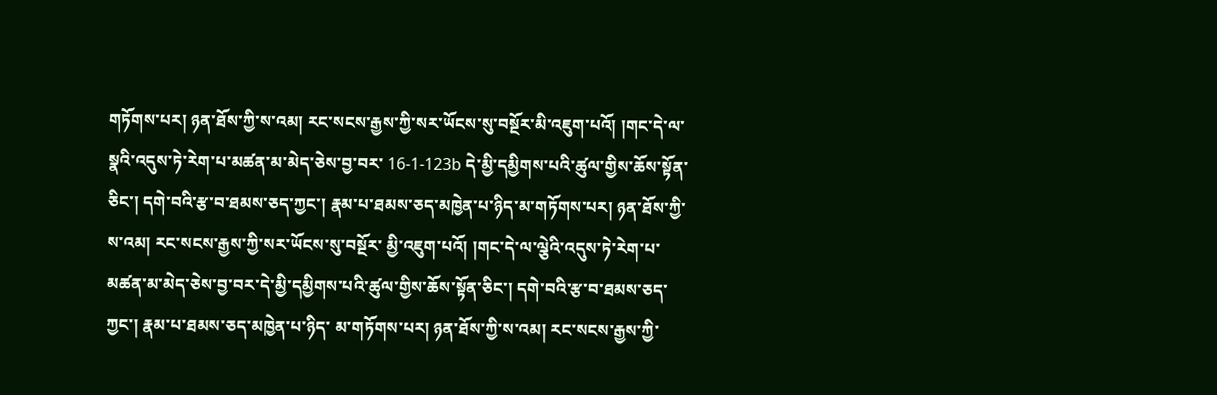གཏོགས་པར། ཉན་ཐོས་ཀྱི་ས་འམ། རང་སངས་རྒྱས་ཀྱི་སར་ཡོངས་སུ་བསྔོར་མི་འཇུག་པའོ། །གང་དེ་ལ་སྣའི་འདུས་ཏེ་རེག་པ་མཚན་མ་མེད་ཅེས་བྱ་བར་ 16-1-123b དེ་མྱི་དམྱིགས་པའི་ཚུལ་གྱིས་ཆོས་སྟོན་ཅིང་། དགེ་བའི་རྩ་བ་ཐམས་ཅད་ཀྱང་། རྣམ་པ་ཐམས་ཅད་མཁྱེན་པ་ཉིད་མ་གཏོགས་པར། ཉན་ཐོས་ཀྱི་ས་འམ། རང་སངས་རྒྱས་ཀྱི་སར་ཡོངས་སུ་བསྔོར་ མྱི་འཇུག་པའོ། །གང་དེ་ལ་ལྕེའི་འདུས་ཏེ་རེག་པ་མཚན་མ་མེད་ཅེས་བྱ་བར་དེ་མྱི་དམྱིགས་པའི་ཚུལ་གྱིས་ཆོས་སྟོན་ཅིང་། དགེ་བའི་རྩ་བ་ཐམས་ཅད་ཀྱང་། རྣམ་པ་ཐམས་ཅད་མཁྱེན་པ་ཉིད་ མ་གཏོགས་པར། ཉན་ཐོས་ཀྱི་ས་འམ། རང་སངས་རྒྱས་ཀྱི་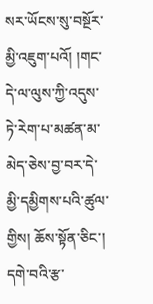སར་ཡོངས་སུ་བསྔོར་མྱི་འཇུག་པའོ། །གང་དེ་ལ་ལུས་ཀྱི་འདུས་ཏེ་རེག་པ་མཚན་མ་མེད་ཅེས་བྱ་བར་དེ་མྱི་དམྱིགས་པའི་ཚུལ་ གྱིས། ཆོས་སྟོན་ཅིང་། དགེ་བའི་རྩ་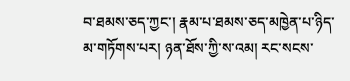བ་ཐམས་ཅད་ཀྱང་། རྣམ་པ་ཐམས་ཅད་མཁྱེན་པ་ཉིད་མ་གཏོགས་པར། ཉན་ཐོས་ཀྱི་ས་འམ། རང་སངས་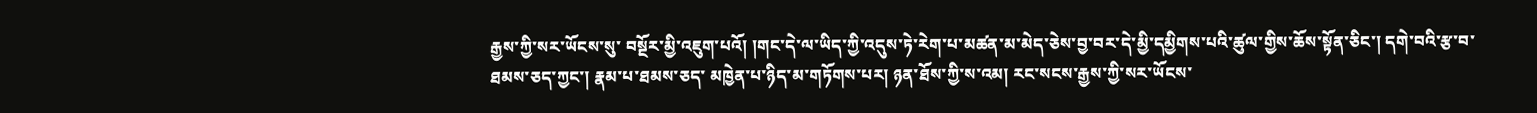རྒྱས་ཀྱི་སར་ཡོངས་སུ་ བསྔོར་མྱི་འཇུག་པའོ། །གང་དེ་ལ་ཡིད་ཀྱི་འདུས་ཏེ་རེག་པ་མཚན་མ་མེད་ཅེས་བྱ་བར་དེ་མྱི་དམྱིགས་པའི་ཚུལ་གྱིས་ཆོས་སྟོན་ཅིང་། དགེ་བའི་རྩ་བ་ཐམས་ཅད་ཀྱང་། རྣམ་པ་ཐམས་ཅད་ མཁྱེན་པ་ཉིད་མ་གཏོགས་པར། ཉན་ཐོས་ཀྱི་ས་འམ། རང་སངས་རྒྱས་ཀྱི་སར་ཡོངས་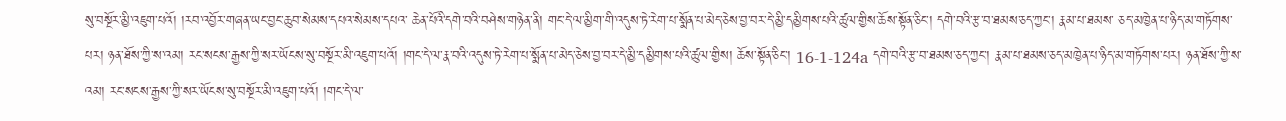སུ་བསྔོར་མྱི་འཇུག་པའོ། །རབ་འབྱོར་གཞན་ཡང་བྱང་ཆུབ་སེམས་དཔའ་སེམས་དཔའ་ ཆེན་པོའི་དགེ་བའི་བཤེས་གཉེན་ནི། གང་དེ་ལ་མྱིག་གི་འདུས་ཏེ་རེག་པ་སྨོན་པ་མེད་ཅེས་བྱ་བར་དེ་མྱི་དམྱིགས་པའི་ཚུལ་གྱིས་ཆོས་སྟོན་ཅིང་། དགེ་བའི་རྩ་བ་ཐམས་ཅད་ཀྱང་། རྣམ་པ་ཐམས་ ཅད་མཁྱེན་པ་ཉིད་མ་གཏོགས་པར། ཉན་ཐོས་ཀྱི་ས་འམ། རང་སངས་རྒྱས་ཀྱི་སར་ཡོངས་སུ་བསྔོར་མི་འཇུག་པའོ། །གང་དེ་ལ་རྣ་བའི་འདུས་ཏེ་རེག་པ་སྨོན་པ་མེད་ཅེས་བྱ་བར་དེ་མྱི་དམྱིགས་པའི་ཚུལ་གྱིས། ཆོས་སྟོན་ཅིང་། 16-1-124a དགེ་བའི་རྩ་བ་ཐམས་ཅད་ཀྱང་། རྣམ་པ་ཐམས་ཅད་མཁྱེན་པ་ཉིད་མ་གཏོགས་པར། ཉན་ཐོས་ཀྱི་ས་འམ། རང་སངས་རྒྱས་ཀྱི་སར་ཡོངས་སུ་བསྔོར་མི་འཇུག་པའོ། །གང་དེ་ལ་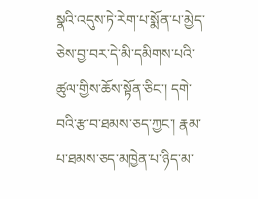སྣའི་འདུས་ཏེ་རེག་པ་སྨོན་པ་མྱེད་ ཅེས་བྱ་བར་དེ་མི་དམིགས་པའི་ཚུལ་གྱིས་ཆོས་སྟོན་ཅིང་། དགེ་བའི་རྩ་བ་ཐམས་ཅད་ཀྱང་། རྣམ་པ་ཐམས་ཅད་མཁྱེན་པ་ཉིད་མ་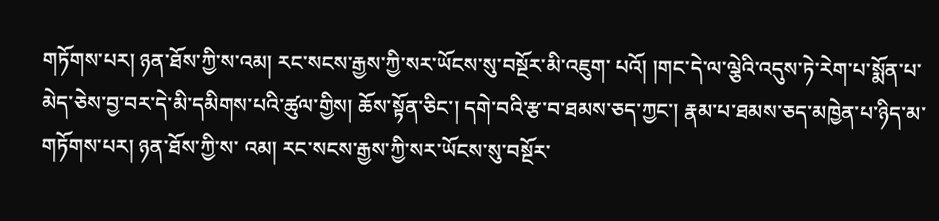གཏོགས་པར། ཉན་ཐོས་ཀྱི་ས་འམ། རང་སངས་རྒྱས་ཀྱི་སར་ཡོངས་སུ་བསྔོར་མི་འཇུག་ པའོ། །གང་དེ་ལ་ལྕེའི་འདུས་ཏེ་རེག་པ་སྨོན་པ་མེད་ཅེས་བྱ་བར་དེ་མི་དམིགས་པའི་ཚུལ་གྱིས། ཆོས་སྟོན་ཅིང་། དགེ་བའི་རྩ་བ་ཐམས་ཅད་ཀྱང་། རྣམ་པ་ཐམས་ཅད་མཁྱེན་པ་ཉིད་མ་གཏོགས་པར། ཉན་ཐོས་ཀྱི་ས་ འམ། རང་སངས་རྒྱས་ཀྱི་སར་ཡོངས་སུ་བསྔོར་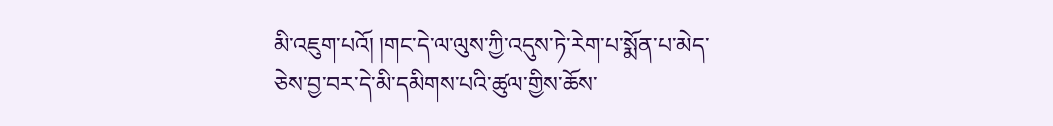མི་འཇུག་པའོ། །གང་དེ་ལ་ལུས་ཀྱི་འདུས་ཏེ་རེག་པ་སྨོན་པ་མེད་ཅེས་བྱ་བར་དེ་མི་དམིགས་པའི་ཚུལ་གྱིས་ཆོས་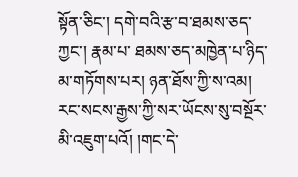སྟོན་ཅིང་། དགེ་བའི་རྩ་བ་ཐམས་ཅད་ཀྱང་། རྣམ་པ་ ཐམས་ཅད་མཁྱེན་པ་ཉིད་མ་གཏོགས་པར། ཉན་ཐོས་ཀྱི་ས་འམ། རང་སངས་རྒྱས་ཀྱི་སར་ཡོངས་སུ་བསྔོར་མི་འཇུག་པའོ། །གང་དེ་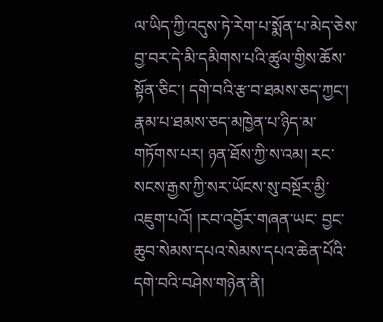ལ་ཡིད་ཀྱི་འདུས་ཏེ་རེག་པ་སྨོན་པ་མེད་ཅེས་བྱ་བར་དེ་མི་དམིགས་པའི་ཚུལ་གྱིས་ཆོས་ སྟོན་ཅིང་། དགེ་བའི་རྩ་བ་ཐམས་ཅད་ཀྱང་། རྣམ་པ་ཐམས་ཅད་མཁྱེན་པ་ཉིད་མ་གཏོགས་པར། ཉན་ཐོས་ཀྱི་ས་འམ། རང་སངས་རྒྱས་ཀྱི་སར་ཡོངས་སུ་བསྔོར་མྱི་འཇུག་པའོ། །རབ་འབྱོར་གཞན་ཡང་ བྱང་ཆུབ་སེམས་དཔའ་སེམས་དཔའ་ཆེན་པོའི་དགེ་བའི་བཤེས་གཉེན་ནི།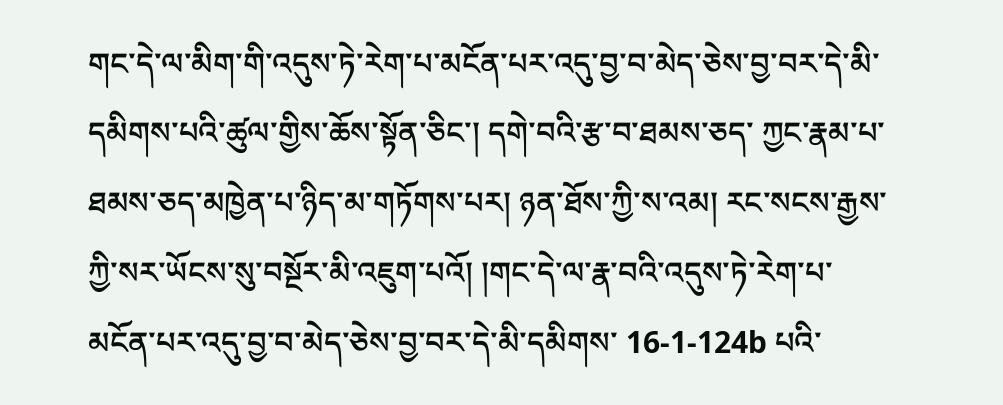གང་དེ་ལ་མིག་གི་འདུས་ཏེ་རེག་པ་མངོན་པར་འདུ་བྱ་བ་མེད་ཅེས་བྱ་བར་དེ་མི་དམིགས་པའི་ཚུལ་གྱིས་ཆོས་སྟོན་ཅིང་། དགེ་བའི་རྩ་བ་ཐམས་ཅད་ ཀྱང་རྣམ་པ་ཐམས་ཅད་མཁྱེན་པ་ཉིད་མ་གཏོགས་པར། ཉན་ཐོས་ཀྱི་ས་འམ། རང་སངས་རྒྱས་ཀྱི་སར་ཡོངས་སུ་བསྔོར་མི་འཇུག་པའོ། །གང་དེ་ལ་རྣ་བའི་འདུས་ཏེ་རེག་པ་མངོན་པར་འདུ་བྱ་བ་མེད་ཅེས་བྱ་བར་དེ་མི་དམིགས་ 16-1-124b པའི་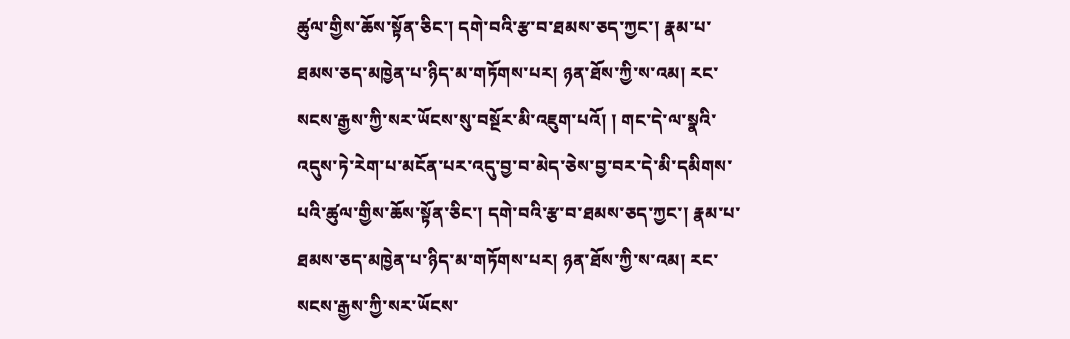ཚུལ་གྱིས་ཆོས་སྟོན་ཅིང་། དགེ་བའི་རྩ་བ་ཐམས་ཅད་ཀྱང་། རྣམ་པ་ཐམས་ཅད་མཁྱེན་པ་ཉིད་མ་གཏོགས་པར། ཉན་ཐོས་ཀྱི་ས་འམ། རང་སངས་རྒྱས་ཀྱི་སར་ཡོངས་སུ་བསྔོར་མི་འཇུག་པའོ། ། གང་དེ་ལ་སྣའི་འདུས་ཏེ་རེག་པ་མངོན་པར་འདུ་བྱ་བ་མེད་ཅེས་བྱ་བར་དེ་མི་དམིགས་པའི་ཚུལ་གྱིས་ཆོས་སྟོན་ཅིང་། དགེ་བའི་རྩ་བ་ཐམས་ཅད་ཀྱང་། རྣམ་པ་ཐམས་ཅད་མཁྱེན་པ་ཉིད་མ་གཏོགས་པར། ཉན་ཐོས་ཀྱི་ས་འམ། རང་སངས་རྒྱས་ཀྱི་སར་ཡོངས་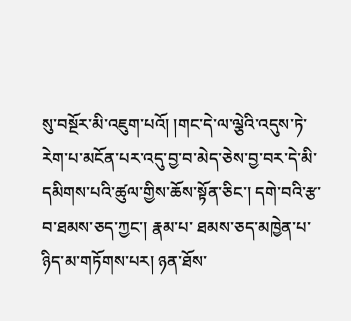སུ་བསྔོར་མི་འཇུག་པའོ། །གང་དེ་ལ་ལྕེའི་འདུས་ཏེ་རེག་པ་མངོན་པར་འདུ་བྱ་བ་མེད་ཅེས་བྱ་བར་དེ་མི་དམིགས་པའི་ཚུལ་གྱིས་ཆོས་སྟོན་ཅིང་། དགེ་བའི་རྩ་བ་ཐམས་ཅད་ཀྱང་། རྣམ་པ་ ཐམས་ཅད་མཁྱེན་པ་ཉིད་མ་གཏོགས་པར། ཉན་ཐོས་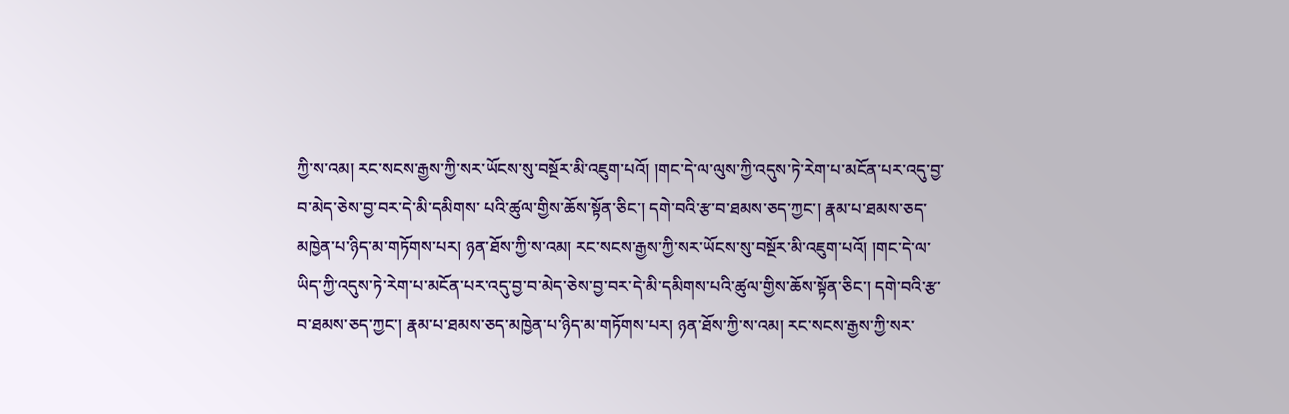ཀྱི་ས་འམ། རང་སངས་རྒྱས་ཀྱི་སར་ཡོངས་སུ་བསྔོར་མི་འཇུག་པའོ། །གང་དེ་ལ་ལུས་ཀྱི་འདུས་ཏེ་རེག་པ་མངོན་པར་འདུ་བྱ་བ་མེད་ཅེས་བྱ་བར་དེ་མི་དམིགས་ པའི་ཚུལ་གྱིས་ཆོས་སྟོན་ཅིང་། དགེ་བའི་རྩ་བ་ཐམས་ཅད་ཀྱང་། རྣམ་པ་ཐམས་ཅད་མཁྱེན་པ་ཉིད་མ་གཏོགས་པར། ཉན་ཐོས་ཀྱི་ས་འམ། རང་སངས་རྒྱས་ཀྱི་སར་ཡོངས་སུ་བསྔོར་མི་འཇུག་པའོ། །གང་དེ་ལ་ ཡིད་ཀྱི་འདུས་ཏེ་རེག་པ་མངོན་པར་འདུ་བྱ་བ་མེད་ཅེས་བྱ་བར་དེ་མི་དམིགས་པའི་ཚུལ་གྱིས་ཆོས་སྟོན་ཅིང་། དགེ་བའི་རྩ་བ་ཐམས་ཅད་ཀྱང་། རྣམ་པ་ཐམས་ཅད་མཁྱེན་པ་ཉིད་མ་གཏོགས་པར། ཉན་ཐོས་ཀྱི་ས་འམ། རང་སངས་རྒྱས་ཀྱི་སར་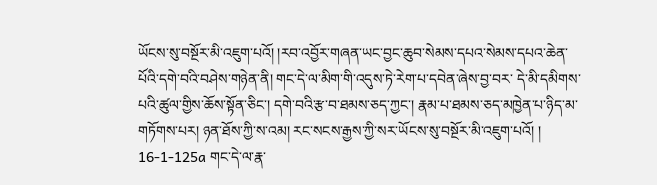ཡོངས་སུ་བསྔོར་མི་འཇུག་པའོ། །རབ་འབྱོར་གཞན་ཡང་བྱང་ཆུབ་སེམས་དཔའ་སེམས་དཔའ་ཆེན་པོའི་དགེ་བའི་བཤེས་གཉེན་ནི། གང་དེ་ལ་མིག་གི་འདུས་ཏེ་རེག་པ་དབེན་ཞེས་བྱ་བར་ དེ་མི་དམིགས་པའི་ཚུལ་གྱིས་ཆོས་སྟོན་ཅིང་། དགེ་བའི་རྩ་བ་ཐམས་ཅད་ཀྱང་། རྣམ་པ་ཐམས་ཅད་མཁྱེན་པ་ཉིད་མ་གཏོགས་པར། ཉན་ཐོས་ཀྱི་ས་འམ། རང་སངས་རྒྱས་ཀྱི་སར་ཡོངས་སུ་བསྔོར་མི་འཇུག་པའོ། ། 16-1-125a གང་དེ་ལ་རྣ་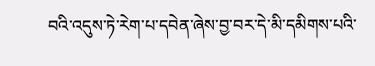བའི་འདུས་ཏེ་རེག་པ་དབེན་ཞེས་བྱ་བར་དེ་མི་དམིགས་པའི་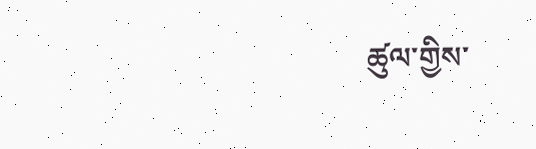ཚུལ་གྱིས་